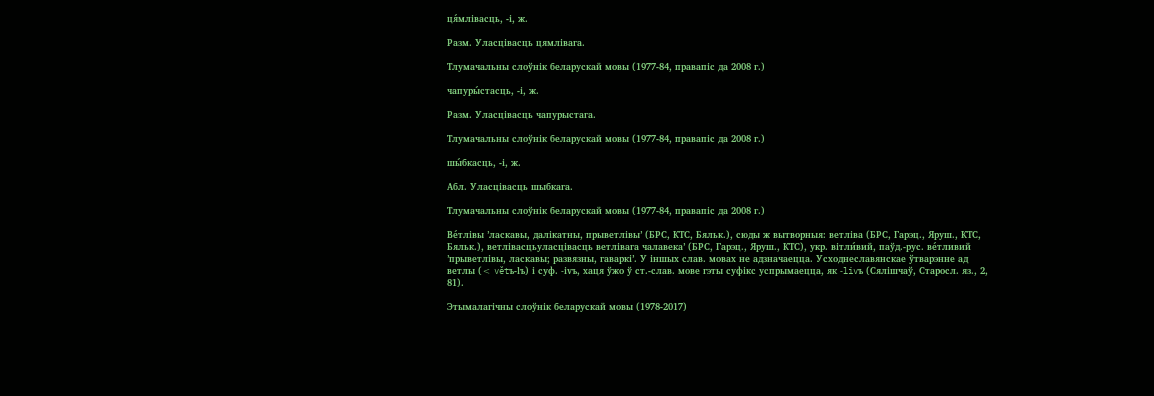ця́млівасць, ‑і, ж.

Разм. Уласцівасць цямлівага.

Тлумачальны слоўнік беларускай мовы (1977-84, правапіс да 2008 г.)

чапуры́стасць, ‑і, ж.

Разм. Уласцівасць чапурыстага.

Тлумачальны слоўнік беларускай мовы (1977-84, правапіс да 2008 г.)

шы́бкасць, ‑і, ж.

Абл. Уласцівасць шыбкага.

Тлумачальны слоўнік беларускай мовы (1977-84, правапіс да 2008 г.)

Ве́тлівы ’ласкавы, далікатны, прыветлівы’ (БРС, КТС, Бяльк.), сюды ж вытворныя: ветліва (БРС, Гарэц., Яруш., КТС, Бяльк.), ветлівасцьуласцівасць ветлівага чалавека’ (БРС, Гарэц., Яруш., КТС), укр. вітли́вий, паўд.-рус. ве́тливий ’прыветлівы, ласкавы; развязны, гаваркі’. У іншых слав. мовах не адзначаецца. Усходнеславянскае ўтварэнне ад ветлы (< větъ‑lъ) і суф. ‑ivъ, хаця ўжо ў ст.-слав. мове гэты суфікс успрымаецца, як ‑livъ (Сялішчаў, Старосл. яз., 2, 81).

Этымалагічны слоўнік беларускай мовы (1978-2017)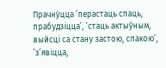Прачну́цца ’перастаць спаць, прабудзіцца’, ’стаць актыўным, выйсці са стану застою, спакою’, ’з’явіцца,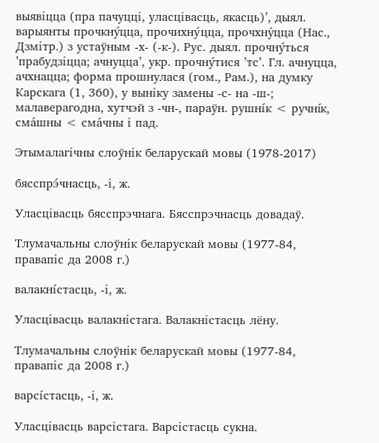выявіцца (пра пачуцці, уласцівасць, якасць)’, дыял. варыянты прочкну́цца, прочихну́цца, прочхну́цца (Нас., Дзмітр.) з устаўным ‑х‑ (‑к‑). Рус. дыял. прочну́ться ’прабудзіцца; ачнуцца’, укр. прочну́тися ’тс’. Гл. ачнуцца, ачхнацца; форма прошнулася (гом., Рам.), на думку Карскага (1, 360), у выніку замены ‑с‑ на ‑ш‑; малаверагодна, хутчэй з ‑чн‑, параўн. рушні́к < ручні́к, сма́шны < сма́чны і пад.

Этымалагічны слоўнік беларускай мовы (1978-2017)

бясспрэ́чнасць, ‑і, ж.

Уласцівасць бясспрэчнага. Бясспрэчнасць довадаў.

Тлумачальны слоўнік беларускай мовы (1977-84, правапіс да 2008 г.)

валакні́стасць, ‑і, ж.

Уласцівасць валакністага. Валакністасць лёну.

Тлумачальны слоўнік беларускай мовы (1977-84, правапіс да 2008 г.)

варсі́стасць, ‑і, ж.

Уласцівасць варсістага. Варсістасць сукна.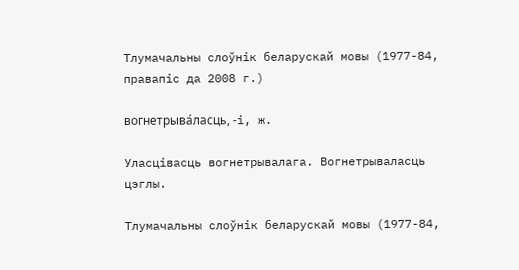Тлумачальны слоўнік беларускай мовы (1977-84, правапіс да 2008 г.)

вогнетрыва́ласць, ‑і, ж.

Уласцівасць вогнетрывалага. Вогнетрываласць цэглы.

Тлумачальны слоўнік беларускай мовы (1977-84,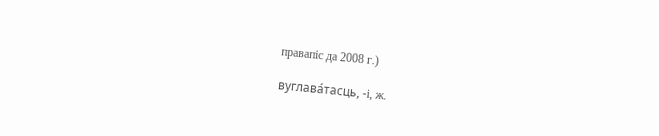правапіс да 2008 г.)

вуглава́тасць, ‑і, ж.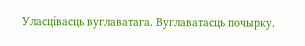Уласцівасць вуглаватага. Вуглаватасць почырку.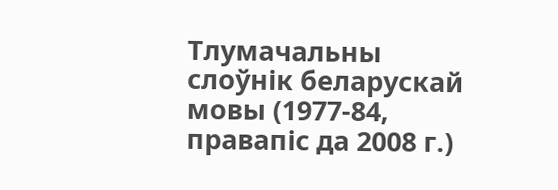Тлумачальны слоўнік беларускай мовы (1977-84, правапіс да 2008 г.)